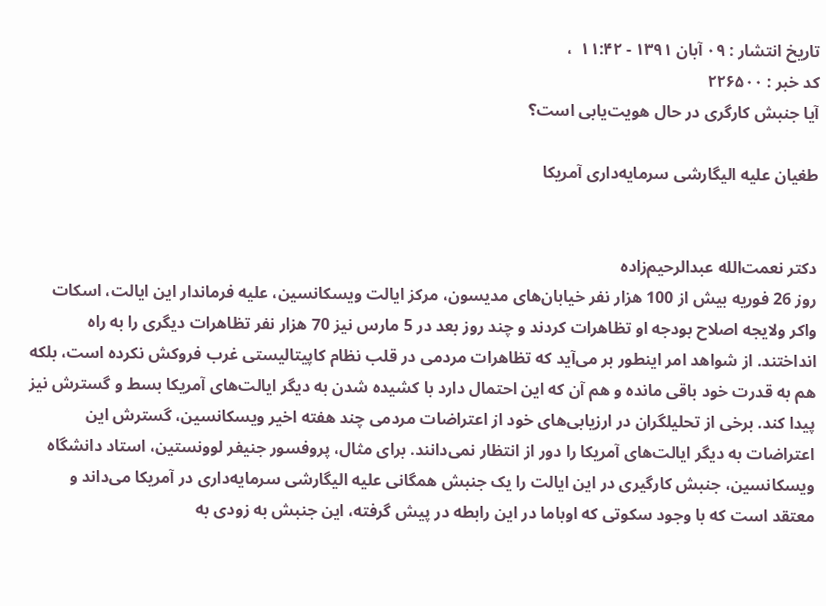تاریخ انتشار : ۰۹ آبان ۱۳۹۱ - ۱۱:۴۲  ،
کد خبر : ۲۲۶۵۰۰
آیا جنبش‌ کارگری در حال هویت‌یابی است؟

طغیان علیه الیگارشی سرمایه‌داری آمریکا


دکتر نعمت‌الله عبدالرحیم‌زاده
روز 26 فوریه بیش از 100 هزار نفر خیابان‌های مدیسون، مرکز ایالت ویسکانسین، علیه فرماندار این ایالت، اسکات واکر ولایجه اصلاح بودجه او تظاهرات کردند و چند روز بعد در 5 مارس نیز 70 هزار نفر تظاهرات دیگری را به راه انداختند. از شواهد امر اینطور بر می‌آید که تظاهرات مردمی در قلب نظام کاپیتالیستی غرب‌ فروکش نکرده است، بلکه هم به قدرت خود باقی مانده و هم آن که این احتمال دارد با کشیده شدن به دیگر ایالت‌های آمریکا بسط و گسترش نیز پیدا کند. برخی از تحلیلگران در ارزیابی‌های خود از اعتراضات مردمی چند هفته اخیر ویسکانسین، گسترش این اعتراضات به دیگر ایالت‌های آمریکا را دور از انتظار نمی‌دانند. برای مثال، پروفسور جنیفر لوونستین، استاد دانشگاه ویسکانسین، جنبش کارگیری در این ایالت را یک جنبش همگانی علیه الیگارشی سرمایه‌داری در آمریکا می‌داند و معتقد است که با وجود سکوتی که اوباما در این رابطه در پیش گرفته، این جنبش به زودی به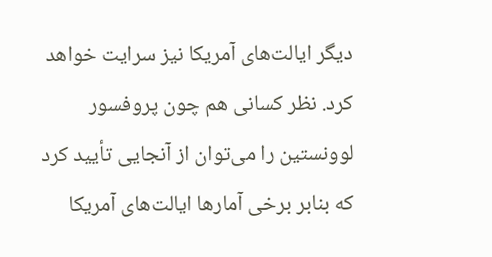دیگر ایالت‌های آمریکا نیز سرایت خواهد کرد. نظر کسانی هم چون پروفسور لوونستین را می‌توان از آنجایی تأیید کرد که بنابر برخی آمارها ایالت‌های آمریکا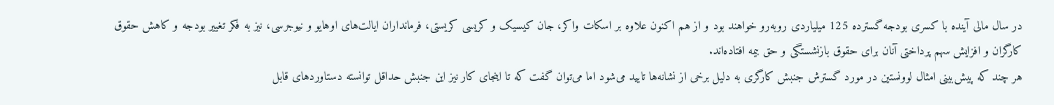در سال مالی آینده با کسری بودجه گسترده 125 میلیاردی روبه‌رو خواهند بود و از هم اکنون علاوه بر اسکات واکر، جان کیسیک و کریسی کریستی، فرمانداران ایالت‌های اوهایو و نیوجرسی، نیز به فکر تغییر بودجه و کاهش حقوق کارگران و افزایش سهم پرداختی آنان برای حقوق بازنشستگی و حق بیمه افتاده‌اند.
هر چند که پیش‌بینی امثال لوونستین در مورد گسترش جنبش کارگری به دلیل برخی از نشانه‌ها تایید می‌شود اما می‌توان گفت که تا اینجای کار نیز این جنبش حداقل توانسته دستاوردهای قابل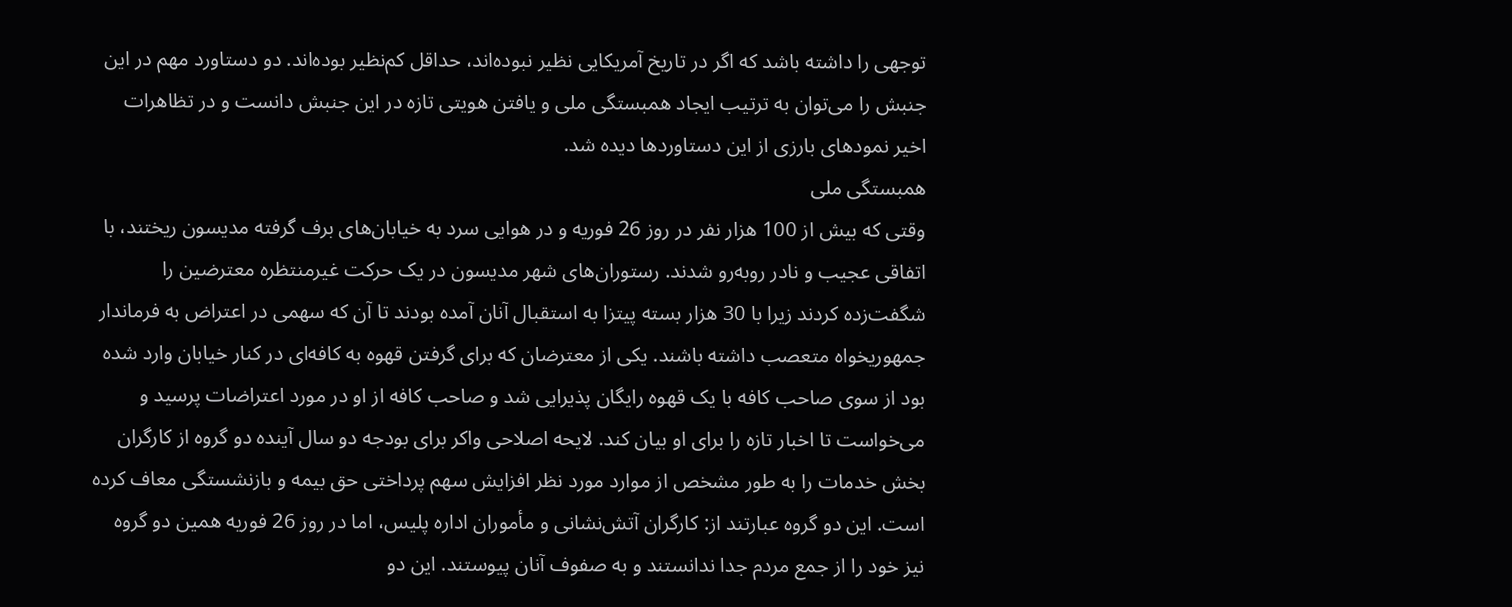توجهی را داشته باشد که اگر در تاریخ آمریکایی نظیر نبوده‌اند، حداقل کم‌نظیر بوده‌اند. دو دستاورد مهم در این جنبش را می‌توان به ترتیب ایجاد همبستگی ملی و یافتن هویتی تازه در این جنبش دانست و در تظاهرات اخیر نمودهای بارزی از این دستاوردها دیده شد.
همبستگی ملی
وقتی که بیش از 100 هزار نفر در روز 26 فوریه و در هوایی سرد به خیابان‌های برف گرفته مدیسون ریختند، با اتفاقی عجیب و نادر روبه‌رو شدند. رستوران‌های شهر مدیسون در یک حرکت غیرمنتظره معترضین را شگفت‌زده کردند زیرا با 30 هزار بسته پیتزا به استقبال آنان آمده بودند تا آن که سهمی در اعتراض به فرماندار جمهوریخواه متعصب داشته باشند. یکی از معترضان که برای گرفتن قهوه به کافه‌ای در کنار خیابان‌ وارد شده بود از سوی صاحب کافه با یک قهوه رایگان پذیرایی شد و صاحب کافه از او در مورد اعتراضات پرسید و می‌خواست تا اخبار تازه را برای او بیان کند. لایحه اصلاحی واکر برای بودجه دو سال آینده دو گروه از کارگران بخش خدمات را به طور مشخص از موارد مورد نظر افزایش سهم پرداختی حق بیمه و بازنشستگی معاف کرده است. این دو گروه عبارتند از: کارگران آتش‌نشانی و مأموران اداره پلیس، اما در روز 26 فوریه همین دو گروه نیز خود را از جمع مردم جدا ندانستند و به صفوف آنان پیوستند. این دو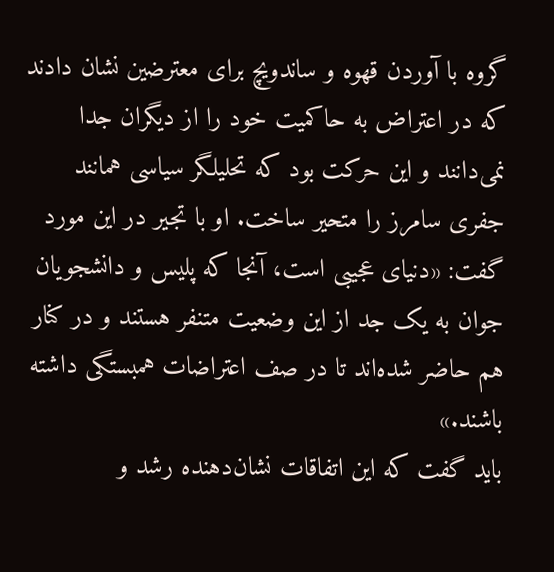گروه با آوردن قهوه و ساندویچ برای معترضین نشان دادند که در اعتراض به حاکمیت خود را از دیگران جدا نمی‌دانند و این حرکت بود که تحلیلگر سیاسی همانند جفری سامرز را متحیر ساخت. او با تجیر در این مورد گفت: «دنیای عجیبی است، آنجا که پلیس و دانشجویان جوان به یک جد از این وضعیت متنفر هستند و در کنار هم حاضر شده‌اند تا در صف اعتراضات همبستگی داشته باشند.»
باید گفت که این اتفاقات نشان‌دهنده رشد و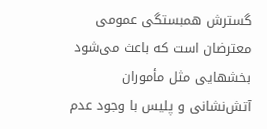گسترش همبستگی عمومی معترضان است که باعث می‌شود بخشهایی مثل مأموران آتش‌نشانی و پلیس با وجود عدم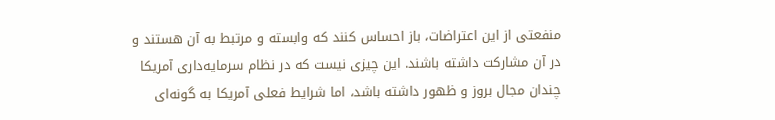منفعتی از این اعتراضات، باز احساس کنند که وابسته و مرتبط به آن هستند و در آن مشارکت داشته باشند. این چیزی نیست که در نظام سرمایه‌داری آمریکا چندان مجال بروز و ظهور داشته باشد، اما شرایط فعلی آمریکا به گونه‌ای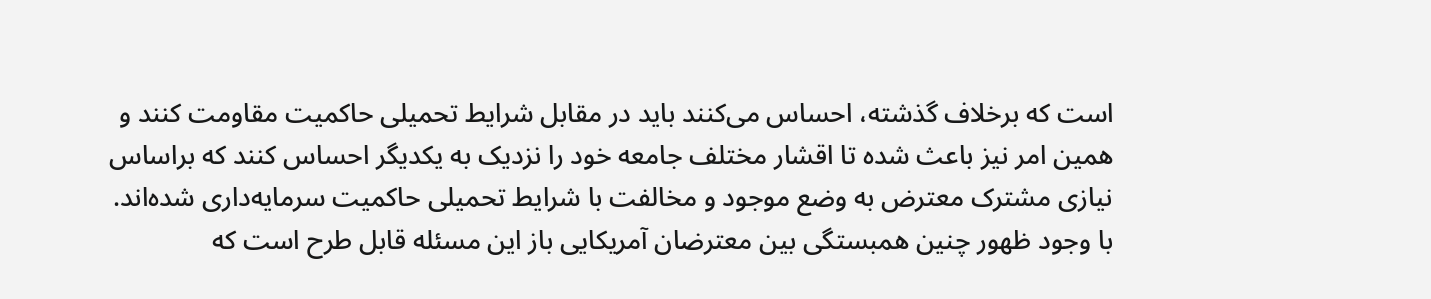است که برخلاف گذشته، احساس می‌کنند باید در مقابل شرایط تحمیلی حاکمیت مقاومت کنند و همین امر نیز باعث شده تا اقشار مختلف جامعه خود را نزدیک به یکدیگر احساس کنند که براساس نیازی مشترک معترض به وضع موجود و مخالفت با شرایط تحمیلی حاکمیت سرمایه‌داری شده‌اند. با وجود ظهور چنین همبستگی بین معترضان آمریکایی باز این مسئله قابل طرح است که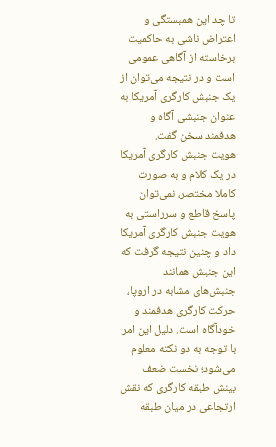تا چد این همبستگی و اعتراض ناشی به حاکمیت برخاسته از آگاهی عمومی است و در نتیجه می‌توان از یک جنبش کارگری آمریکا به عنوان جنبشی آگاه و هدفمند سخن گفت.
هویت جنبش کارگری آمریکا
در یک کلام و به صورت کاملا مختصر، نمی‌توان پاسخ قاطع و سرراستی به هویت جنبش کارگری آمریکا داد و چنین نتیجه گرفت که این جنبش همانند جنبش‌های مشابه در اروپا، حرکت کارگری هدفمند و خودآگاه است. دلیل این امر با توجه به دو نکته معلوم می‌شود؛ نخست ضعف بینش طبقه کارگری که نقش ارتجاعی در میان طبقه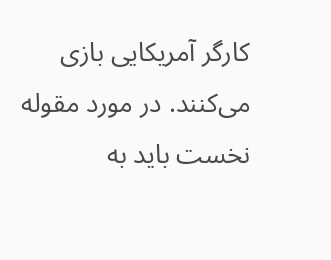کارگر آمریکایی بازی می‌کنند. در مورد مقوله نخست باید به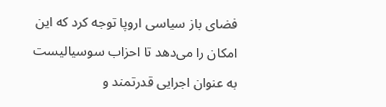فضای باز سیاسی اروپا توجه کرد که این امکان را می‌دهد تا احزاب سوسیالیست به عنوان اجرایی قدرتمند و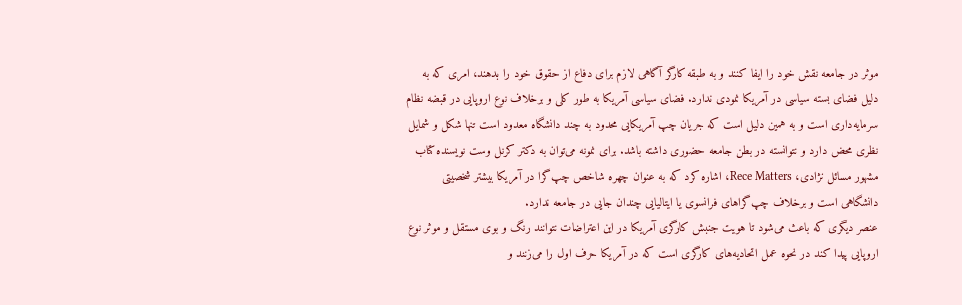موثر در جامعه نقش خود را ایفا کنند و به طبقه کارگر آگاهی لازم برای دفاع از حقوق خود را بدهند، امری که به دلیل فضای بسته سیاسی در آمریکا نمودی ندارد. فضای سیاسی آمریکا به طور کلی و برخلاف نوع اروپایی در قبضه نظام سرمایه‌داری است و به همین دلیل است که جریان چپ آمریکایی محدود به چند دانشگاه معدود است تنها شکل و شمایل نظری محض دارد و نتوانسته در بطن جامعه حضوری داشته باشد. برای نمونه می‌توان به دکتر کرنل وست نویسنده کتاب مشهور مسائل نژادی، Rece Matters، اشاره کرد که به عنوان چهره شاخص چپ‌گرا در آمریکا بیشتر شخصیتی دانشگاهی است و برخلاف چپ‌گراهای فرانسوی یا ایتالیایی چندان جایی در جامعه ندارد.
عنصر دیگری که باعث می‌شود تا هویت جنبش کارگری آمریکا در این اعتراضات نتوانند رنگ و بوی مستقل و موثر نوع اروپایی پیدا کند در نحوه عمل اتحادیه‌های کارگری است که در آمریکا حرف اول را می‌زنند و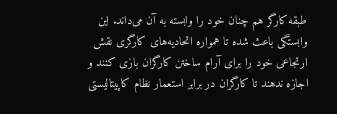طبقه کارگر هم چنان خود را وابسته به آن می‌داند. این وابستگی باعث شده تا همواره اتحادیه‌های کارگری نقش ارتجاعی خود را برای آرام ساختن کارگران بازی کنند و اجازه ندهند تا کارگران در برابر استعمار نظام کاپیتالیستی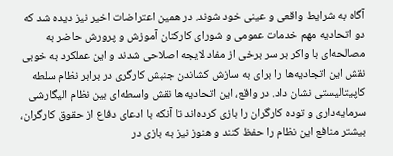آگاه به شرایط واقعی و عینی خود شوند. در همین اعتراضات اخیر نیز دیده شد که دو اتحادیه مهم خدمات عمومی و شورای کارکنان آموزش و پرورش حاضر به مصالحه‌ای با واکر بر سر برخی از مفاد لایجه اصلاحی شدند و این عملکرد به خوبی نقش این اتجادیه‌ها را برای به سازش کشاندن جنبش کارگری در برابر نظام سلطه کاپیتالیستی نشان داد. در واقع، این اتحادیه‌ها نقش واسطه‌ای بین نظام الیگارشی سرمایه‌داری و توده‌ کارگران را بازی کرده‌اند تا آنکه با ادعای دفاع از حقوق کارگران، بیشتر منافع این نظام را حفظ کنند و هنوز نیز به بازی در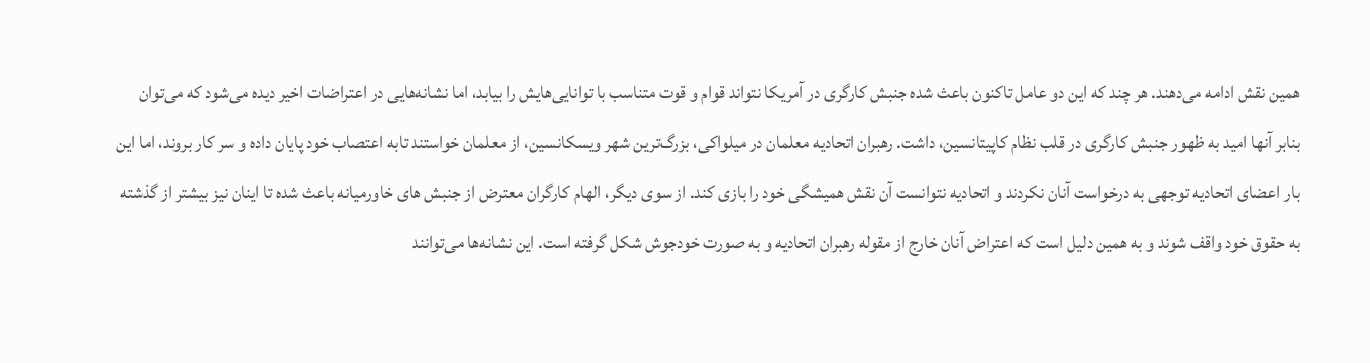همین نقش ادامه می‌دهند. هر چند که این دو عامل تاکنون باعث شده جنبش کارگری در آمریکا نتواند قوام و قوت متناسب با توانایی‌هایش را بیابد، اما نشانه‌هایی در اعتراضات اخیر دیده می‌شود که می‌توان بنابر آنها امید به ظهور جنبش کارگری در قلب نظام کاپیتانسین، داشت. رهبران اتحادیه معلمان در میلواکی، بزرگ‌ترین شهر ویسکانسین، از معلمان خواستند تابه اعتصاب خود پایان داده و سر کار بروند، اما این بار اعضای اتحادیه توجهی به درخواست آنان نکردند و اتحادیه نتوانست آن نقش همیشگی خود را بازی کند. از سوی دیگر، الهام کارگران معترض از جنبش های خاورمیانه باعث شده تا اینان نیز بیشتر از گذشته به حقوق خود واقف شوند و به همین دلیل است که اعتراض آنان خارج از مقوله رهبران اتحادیه و به صورت خودجوش شکل گرفته است. این نشانه‌ها می‌توانند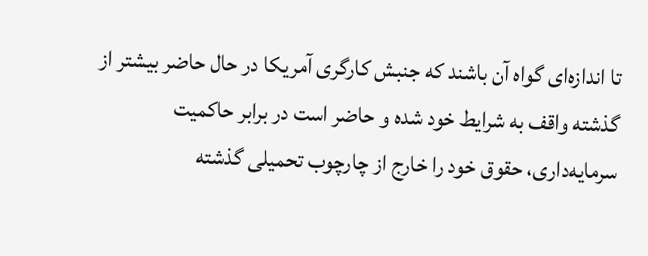تا اندازه‌ای گواه آن باشند که جنبش کارگری آمریکا در حال حاضر بیشتر از گذشته واقف به شرایط خود شده و حاضر است در برابر حاکمیت سرمایه‌داری، حقوق خود را خارج از چارچوب تحمیلی گذشته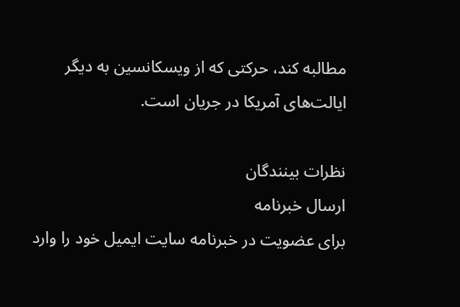مطالبه کند، حرکتی که از ویسکانسین به دیگر ایالت‌های آمریکا در جریان است.

نظرات بینندگان
ارسال خبرنامه
برای عضویت در خبرنامه سایت ایمیل خود را وارد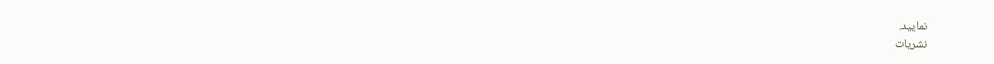نمایید.
نشریات